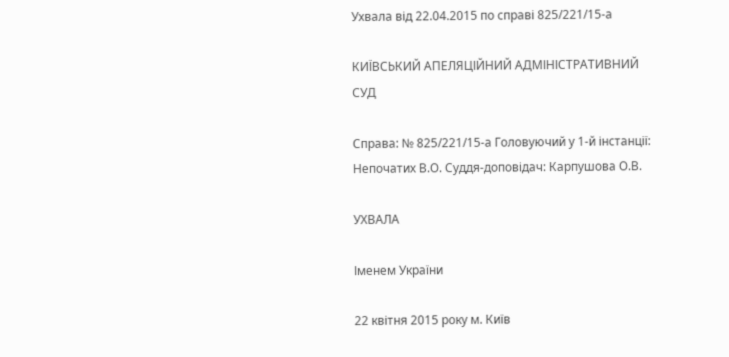Ухвала від 22.04.2015 по справі 825/221/15-а

КИЇВСЬКИЙ АПЕЛЯЦІЙНИЙ АДМІНІСТРАТИВНИЙ СУД

Справа: № 825/221/15-а Головуючий у 1-й інстанції: Непочатих В.О. Суддя-доповідач: Карпушова О.В.

УХВАЛА

Іменем України

22 квітня 2015 року м. Київ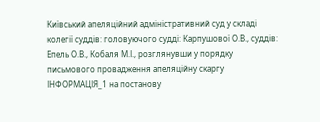Київський апеляційний адміністративний суд у складі колегії суддів: головуючого судді: Карпушової О.В., суддів: Епель О.В., Кобаля М.І., розглянувши у порядку письмового провадження апеляційну скаргу ІНФОРМАЦІЯ_1 на постанову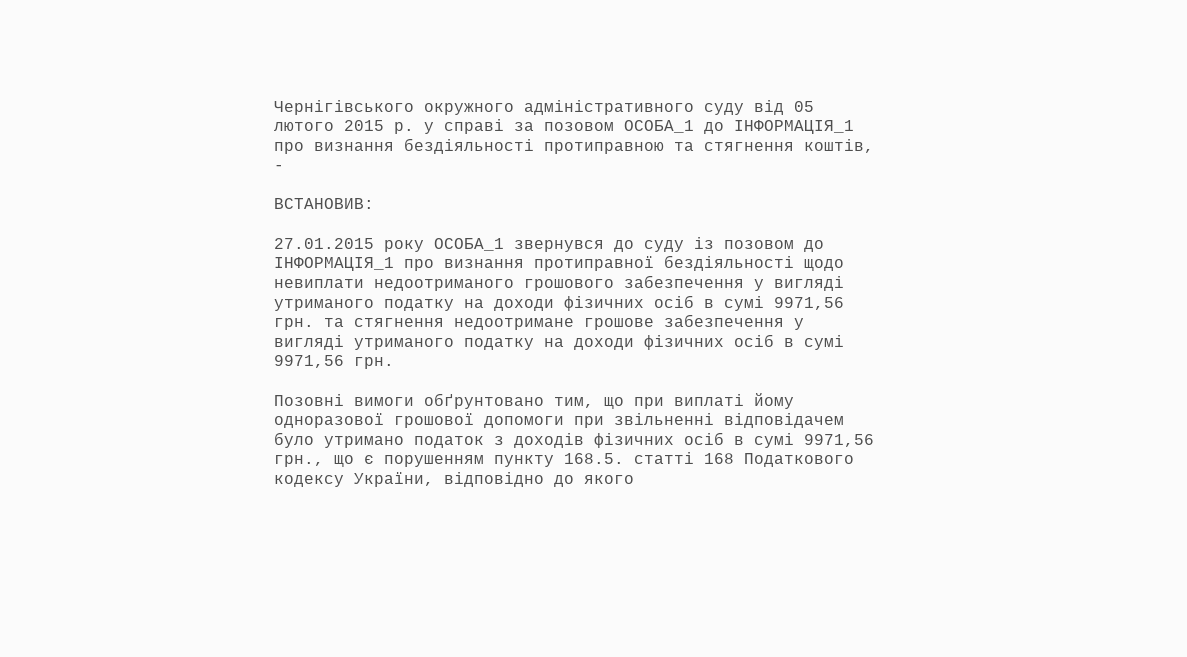Чернігівського окружного адміністративного суду від 05 лютого 2015 р. у справі за позовом ОСОБА_1 до ІНФОРМАЦІЯ_1 про визнання бездіяльності протиправною та стягнення коштів, -

ВСТАНОВИВ:

27.01.2015 року ОСОБА_1 звернувся до суду із позовом до ІНФОРМАЦІЯ_1 про визнання протиправної бездіяльності щодо невиплати недоотриманого грошового забезпечення у вигляді утриманого податку на доходи фізичних осіб в сумі 9971,56 грн. та стягнення недоотримане грошове забезпечення у вигляді утриманого податку на доходи фізичних осіб в сумі 9971,56 грн.

Позовні вимоги обґрунтовано тим, що при виплаті йому одноразової грошової допомоги при звільненні відповідачем було утримано податок з доходів фізичних осіб в сумі 9971,56 грн., що є порушенням пункту 168.5. статті 168 Податкового кодексу України, відповідно до якого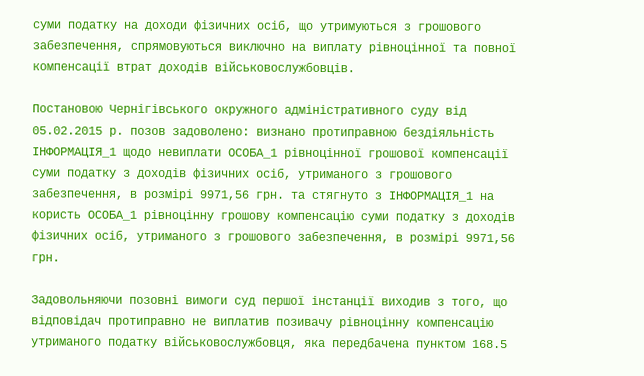суми податку на доходи фізичних осіб, що утримуються з грошового забезпечення, спрямовуються виключно на виплату рівноцінної та повної компенсації втрат доходів військовослужбовців.

Постановою Чернігівського окружного адміністративного суду від 05.02.2015 р. позов задоволено: визнано протиправною бездіяльність ІНФОРМАЦІЯ_1 щодо невиплати ОСОБА_1 рівноцінної грошової компенсації суми податку з доходів фізичних осіб, утриманого з грошового забезпечення, в розмірі 9971,56 грн. та стягнуто з ІНФОРМАЦІЯ_1 на користь ОСОБА_1 рівноцінну грошову компенсацію суми податку з доходів фізичних осіб, утриманого з грошового забезпечення, в розмірі 9971,56 грн.

Задовольняючи позовні вимоги суд першої інстанції виходив з того, що відповідач протиправно не виплатив позивачу рівноцінну компенсацію утриманого податку військовослужбовця, яка передбачена пунктом 168.5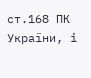ст.168 ПК України, і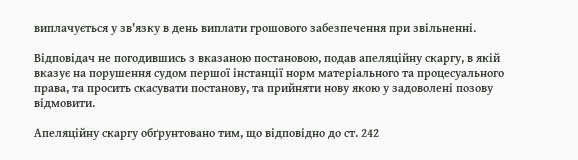виплачується у зв'язку в день виплати грошового забезпечення при звільненні.

Відповідач не погодившись з вказаною постановою, подав апеляційну скаргу, в якій вказує на порушення судом першої інстанції норм матеріального та процесуального права, та просить скасувати постанову, та прийняти нову якою у задоволені позову відмовити.

Апеляційну скаргу обґрунтовано тим, що відповідно до ст. 242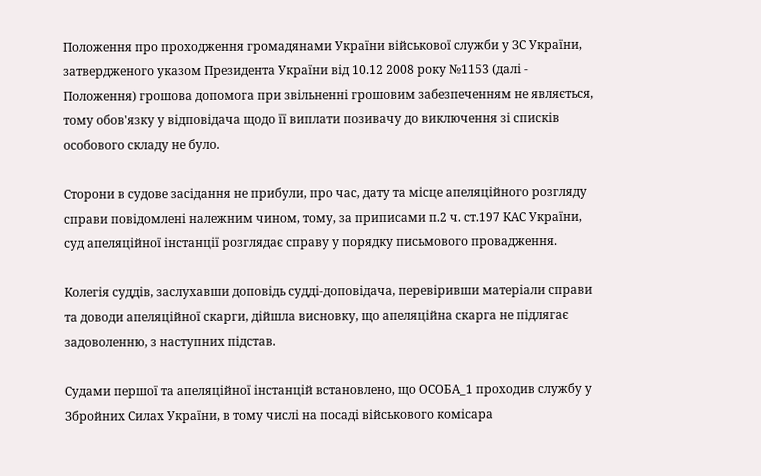Положення про проходження громадянами України військової служби у ЗС України, затвердженого указом Президента України від 10.12 2008 року №1153 (далі - Положення) грошова допомога при звільненні грошовим забезпеченням не являється, тому обов'язку у відповідача щодо її виплати позивачу до виключення зі списків особового складу не було.

Сторони в судове засідання не прибули, про час, дату та місце апеляційного розгляду справи повідомлені належним чином, тому, за приписами п.2 ч. ст.197 КАС України, суд апеляційної інстанції розглядає справу у порядку письмового провадження.

Колегія суддів, заслухавши доповідь судді-доповідача, перевіривши матеріали справи та доводи апеляційної скарги, дійшла висновку, що апеляційна скарга не підлягає задоволенню, з наступних підстав.

Судами першої та апеляційної інстанцій встановлено, що ОСОБА_1 проходив службу у Збройних Силах України, в тому числі на посаді військового комісара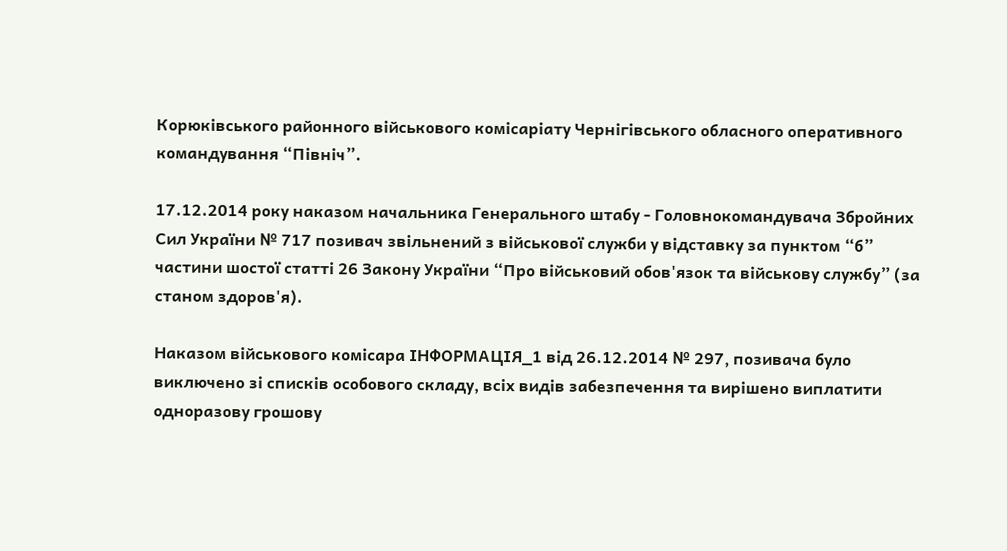Корюківського районного військового комісаріату Чернігівського обласного оперативного командування “Північ”.

17.12.2014 року наказом начальника Генерального штабу - Головнокомандувача Збройних Сил України № 717 позивач звільнений з військової служби у відставку за пунктом “б” частини шостої статті 26 Закону України “Про військовий обов'язок та військову службу” (за станом здоров'я).

Наказом військового комісара ІНФОРМАЦІЯ_1 від 26.12.2014 № 297, позивача було виключено зі списків особового складу, всіх видів забезпечення та вирішено виплатити одноразову грошову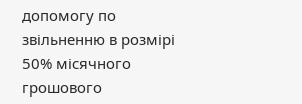допомогу по звільненню в розмірі 50% місячного грошового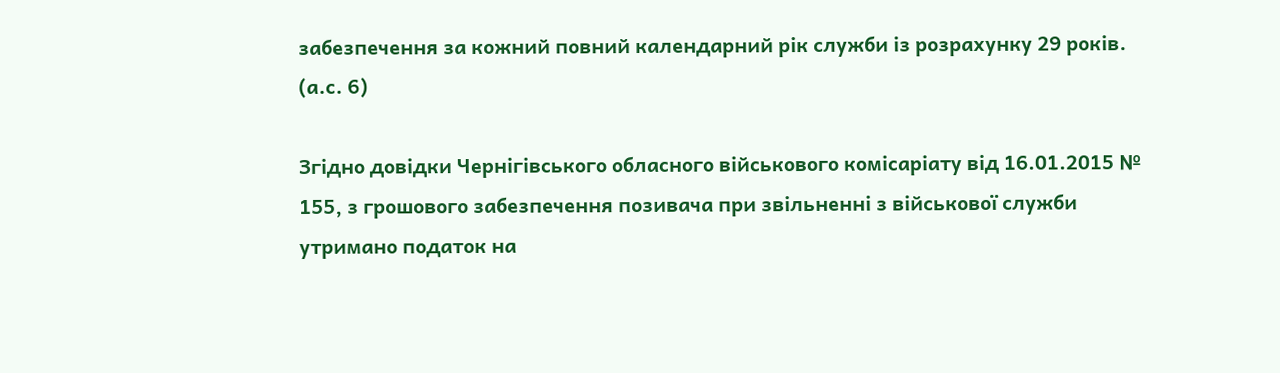забезпечення за кожний повний календарний рік служби із розрахунку 29 років. (а.с. 6)

Згідно довідки Чернігівського обласного військового комісаріату від 16.01.2015 № 155, з грошового забезпечення позивача при звільненні з військової служби утримано податок на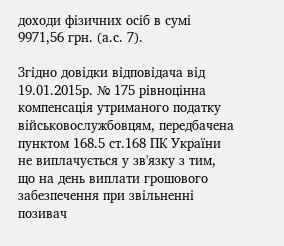доходи фізичних осіб в сумі 9971,56 грн. (а.с. 7).

Згідно довідки відповідача від 19.01.2015р. № 175 рівноцінна компенсація утриманого податку військовослужбовцям, передбачена пунктом 168.5 ст.168 ПК України не виплачується у зв'язку з тим, що на день виплати грошового забезпечення при звільненні позивач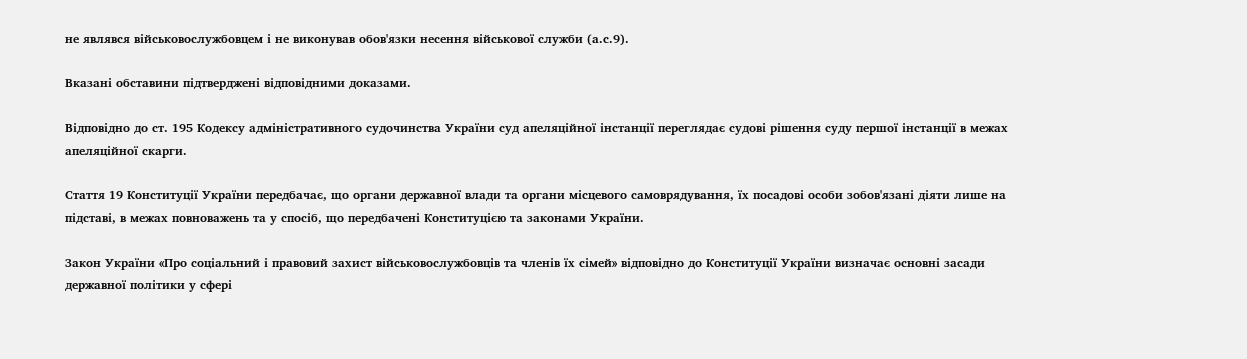не являвся військовослужбовцем і не виконував обов'язки несення військової служби (а.с.9).

Вказані обставини підтверджені відповідними доказами.

Відповідно до ст. 195 Кодексу адміністративного судочинства України суд апеляційної інстанції переглядає судові рішення суду першої інстанції в межах апеляційної скарги.

Стаття 19 Конституції України передбачає, що органи державної влади та органи місцевого самоврядування, їх посадові особи зобов'язані діяти лише на підставі, в межах повноважень та у спосіб, що передбачені Конституцією та законами України.

Закон України «Про соціальний і правовий захист військовослужбовців та членів їх сімей» відповідно до Конституції України визначає основні засади державної політики у сфері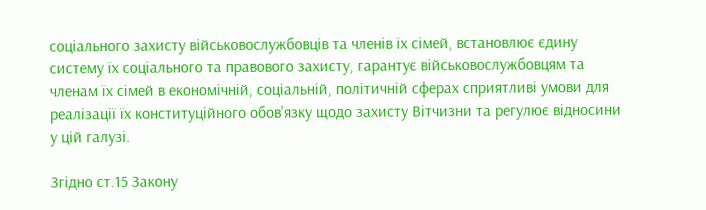соціального захисту військовослужбовців та членів їх сімей, встановлює єдину систему їх соціального та правового захисту, гарантує військовослужбовцям та членам їх сімей в економічній, соціальній, політичній сферах сприятливі умови для реалізації їх конституційного обов'язку щодо захисту Вітчизни та регулює відносини у цій галузі.

Згідно ст.15 Закону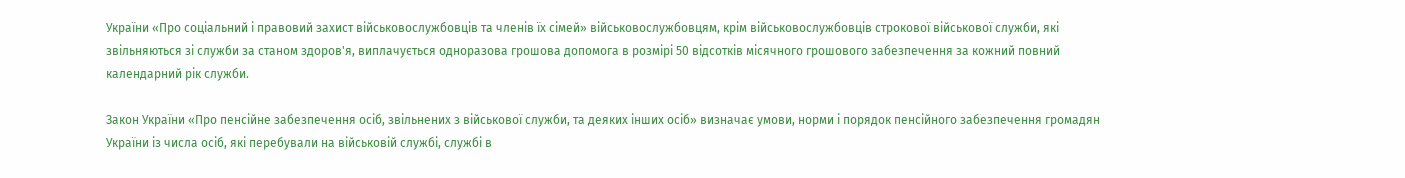України «Про соціальний і правовий захист військовослужбовців та членів їх сімей» військовослужбовцям, крім військовослужбовців строкової військової служби, які звільняються зі служби за станом здоров'я, виплачується одноразова грошова допомога в розмірі 50 відсотків місячного грошового забезпечення за кожний повний календарний рік служби.

Закон України «Про пенсійне забезпечення осіб, звільнених з військової служби, та деяких інших осіб» визначає умови, норми і порядок пенсійного забезпечення громадян України із числа осіб, які перебували на військовій службі, службі в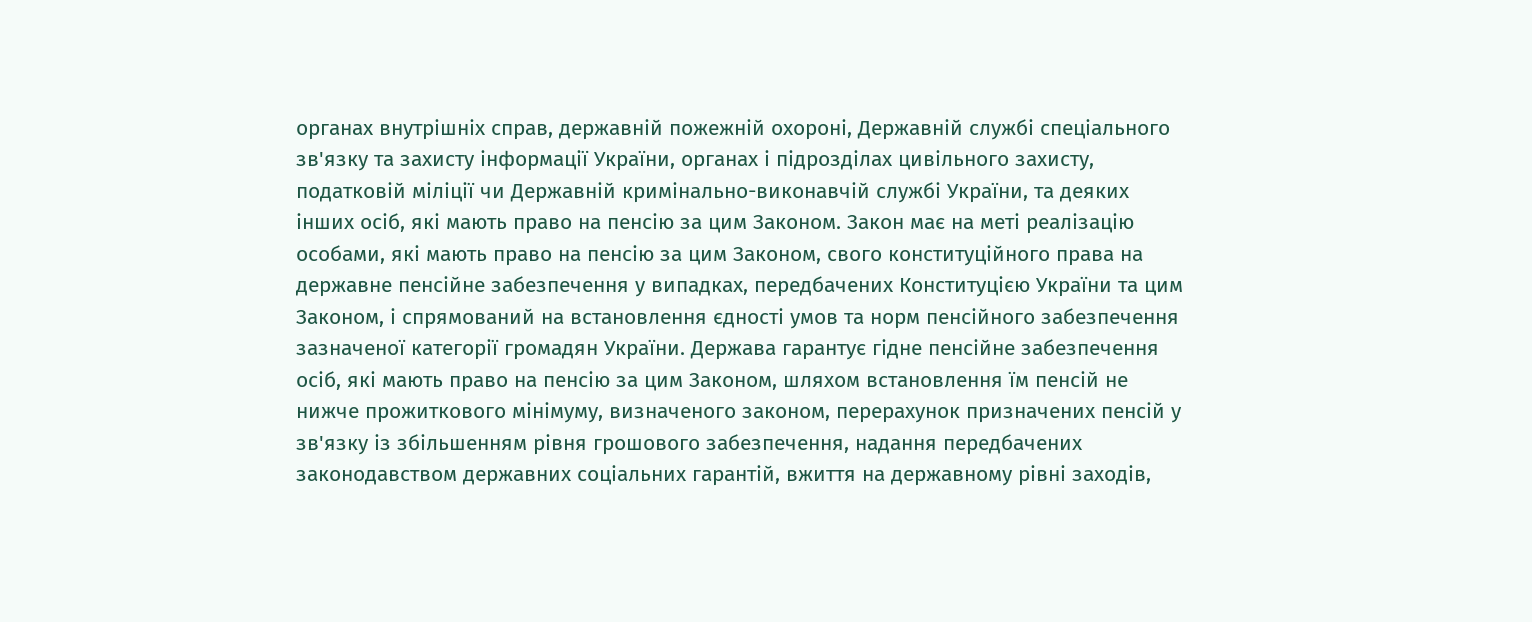органах внутрішніх справ, державній пожежній охороні, Державній службі спеціального зв'язку та захисту інформації України, органах і підрозділах цивільного захисту, податковій міліції чи Державній кримінально-виконавчій службі України, та деяких інших осіб, які мають право на пенсію за цим Законом. Закон має на меті реалізацію особами, які мають право на пенсію за цим Законом, свого конституційного права на державне пенсійне забезпечення у випадках, передбачених Конституцією України та цим Законом, і спрямований на встановлення єдності умов та норм пенсійного забезпечення зазначеної категорії громадян України. Держава гарантує гідне пенсійне забезпечення осіб, які мають право на пенсію за цим Законом, шляхом встановлення їм пенсій не нижче прожиткового мінімуму, визначеного законом, перерахунок призначених пенсій у зв'язку із збільшенням рівня грошового забезпечення, надання передбачених законодавством державних соціальних гарантій, вжиття на державному рівні заходів,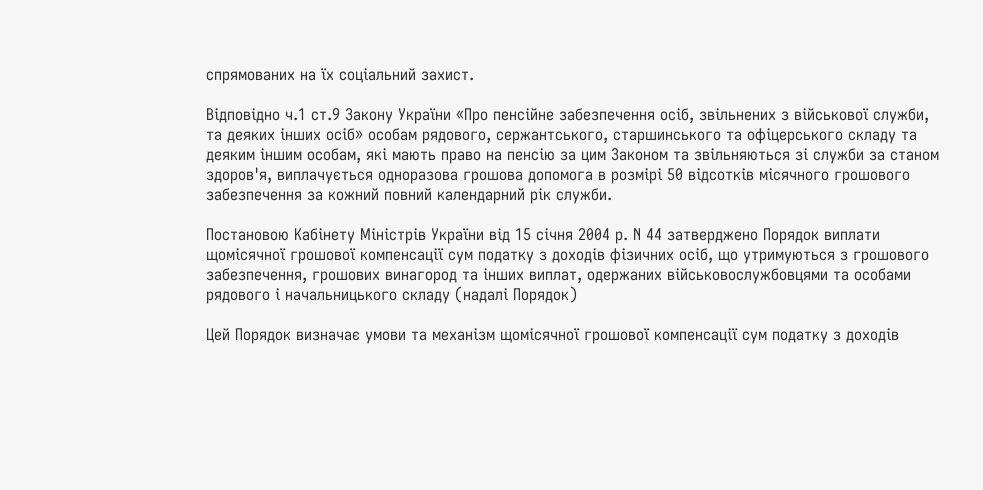спрямованих на їх соціальний захист.

Відповідно ч.1 ст.9 Закону України «Про пенсійне забезпечення осіб, звільнених з військової служби, та деяких інших осіб» особам рядового, сержантського, старшинського та офіцерського складу та деяким іншим особам, які мають право на пенсію за цим Законом та звільняються зі служби за станом здоров'я, виплачується одноразова грошова допомога в розмірі 50 відсотків місячного грошового забезпечення за кожний повний календарний рік служби.

Постановою Кабінету Міністрів України від 15 січня 2004 р. N 44 затверджено Порядок виплати щомісячної грошової компенсації сум податку з доходів фізичних осіб, що утримуються з грошового забезпечення, грошових винагород та інших виплат, одержаних військовослужбовцями та особами рядового і начальницького складу (надалі Порядок)

Цей Порядок визначає умови та механізм щомісячної грошової компенсації сум податку з доходів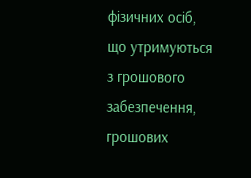фізичних осіб, що утримуються з грошового забезпечення, грошових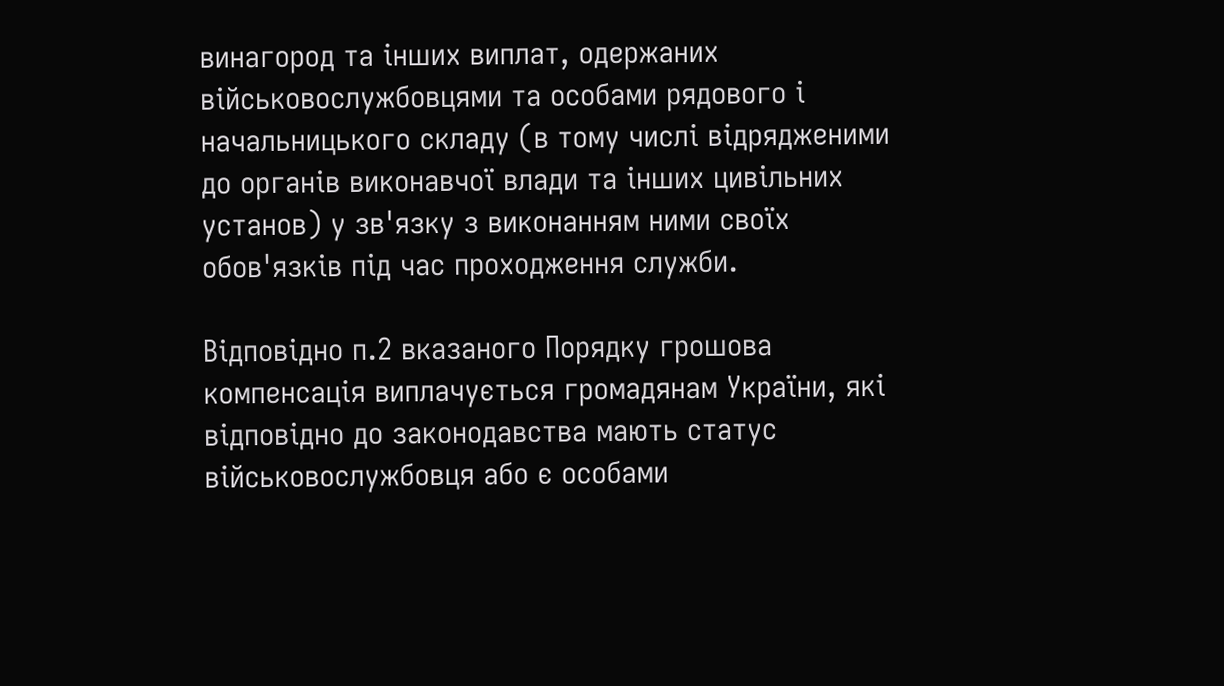винагород та інших виплат, одержаних військовослужбовцями та особами рядового і начальницького складу (в тому числі відрядженими до органів виконавчої влади та інших цивільних установ) у зв'язку з виконанням ними своїх обов'язків під час проходження служби.

Відповідно п.2 вказаного Порядку грошова компенсація виплачується громадянам України, які відповідно до законодавства мають статус військовослужбовця або є особами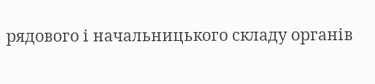рядового і начальницького складу органів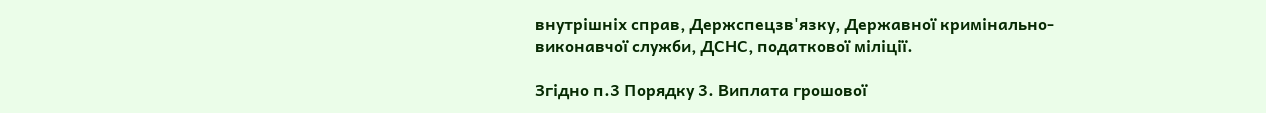внутрішніх справ, Держспецзв'язку, Державної кримінально-виконавчої служби, ДСНС, податкової міліції.

Згідно п.3 Порядку 3. Виплата грошової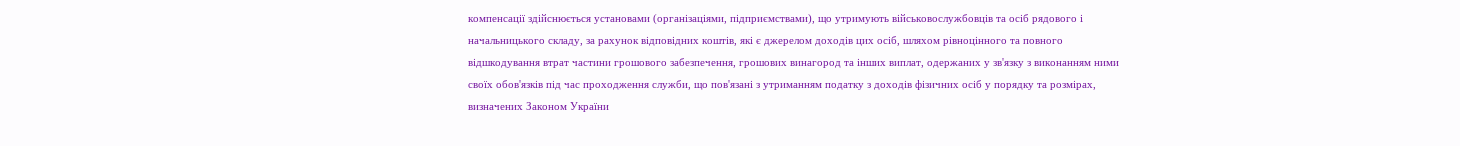компенсації здійснюється установами (організаціями, підприємствами), що утримують військовослужбовців та осіб рядового і начальницького складу, за рахунок відповідних коштів, які є джерелом доходів цих осіб, шляхом рівноцінного та повного відшкодування втрат частини грошового забезпечення, грошових винагород та інших виплат, одержаних у зв'язку з виконанням ними своїх обов'язків під час проходження служби, що пов'язані з утриманням податку з доходів фізичних осіб у порядку та розмірах, визначених Законом України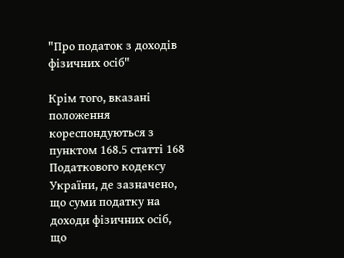"Про податок з доходів фізичних осіб"

Крім того, вказані положення кореспондуються з пунктом 168.5 статті 168 Податкового кодексу України, де зазначено, що суми податку на доходи фізичних осіб, що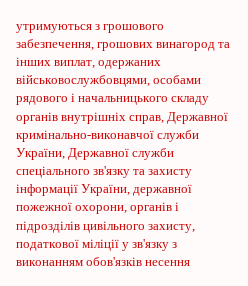утримуються з грошового забезпечення, грошових винагород та інших виплат, одержаних військовослужбовцями, особами рядового і начальницького складу органів внутрішніх справ, Державної кримінально-виконавчої служби України, Державної служби спеціального зв'язку та захисту інформації України, державної пожежної охорони, органів і підрозділів цивільного захисту, податкової міліції у зв'язку з виконанням обов'язків несення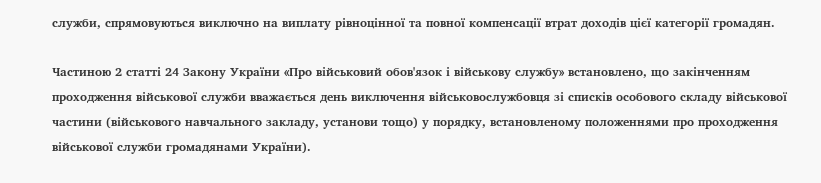служби, спрямовуються виключно на виплату рівноцінної та повної компенсації втрат доходів цієї категорії громадян.

Частиною 2 статті 24 Закону України «Про військовий обов'язок і військову службу» встановлено, що закінченням проходження військової служби вважається день виключення військовослужбовця зі списків особового складу військової частини (військового навчального закладу, установи тощо) у порядку, встановленому положеннями про проходження військової служби громадянами України).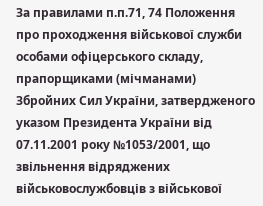За правилами п.п.71, 74 Положення про проходження військової служби особами офіцерського складу, прапорщиками (мічманами) Збройних Сил України, затвердженого указом Президента України від 07.11.2001 року №1053/2001, що звільнення відряджених військовослужбовців з військової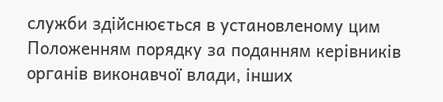служби здійснюється в установленому цим Положенням порядку за поданням керівників органів виконавчої влади, інших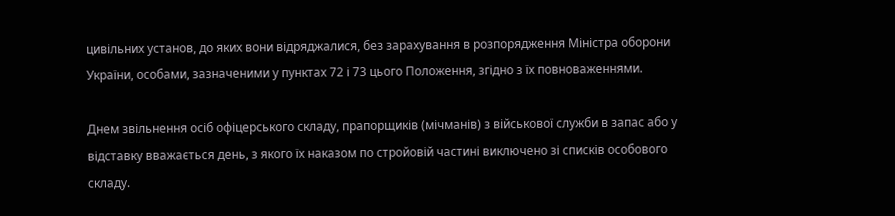цивільних установ, до яких вони відряджалися, без зарахування в розпорядження Міністра оборони України, особами, зазначеними у пунктах 72 і 73 цього Положення, згідно з їх повноваженнями.

Днем звільнення осіб офіцерського складу, прапорщиків (мічманів) з військової служби в запас або у відставку вважається день, з якого їх наказом по стройовій частині виключено зі списків особового складу.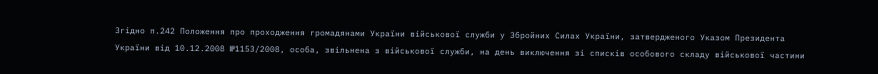Згідно п.242 Положення про проходження громадянами України військової служби у Збройних Силах України, затвердженого Указом Президента України від 10.12.2008 №1153/2008, особа, звільнена з військової служби, на день виключення зі списків особового складу військової частини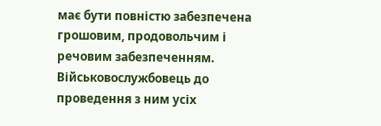має бути повністю забезпечена грошовим, продовольчим і речовим забезпеченням. Військовослужбовець до проведення з ним усіх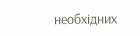необхідних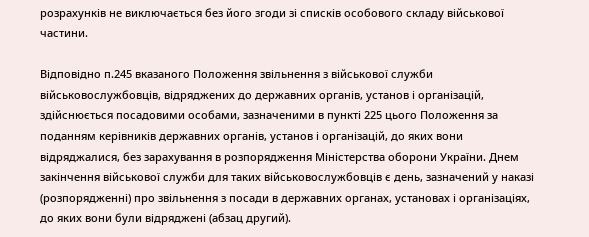розрахунків не виключається без його згоди зі списків особового складу військової частини.

Відповідно п.245 вказаного Положення звільнення з військової служби військовослужбовців, відряджених до державних органів, установ і організацій, здійснюється посадовими особами, зазначеними в пункті 225 цього Положення за поданням керівників державних органів, установ і організацій, до яких вони відряджалися, без зарахування в розпорядження Міністерства оборони України. Днем закінчення військової служби для таких військовослужбовців є день, зазначений у наказі (розпорядженні) про звільнення з посади в державних органах, установах і організаціях, до яких вони були відряджені (абзац другий).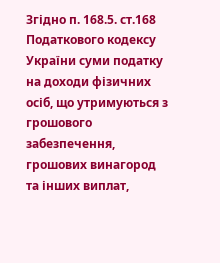Згідно п. 168.5. ст.168 Податкового кодексу України суми податку на доходи фізичних осіб, що утримуються з грошового забезпечення, грошових винагород та інших виплат,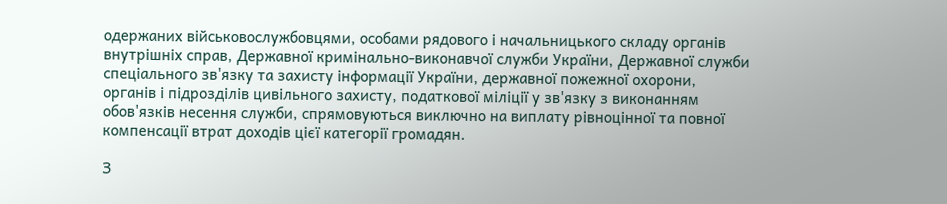одержаних військовослужбовцями, особами рядового і начальницького складу органів внутрішніх справ, Державної кримінально-виконавчої служби України, Державної служби спеціального зв'язку та захисту інформації України, державної пожежної охорони, органів і підрозділів цивільного захисту, податкової міліції у зв'язку з виконанням обов'язків несення служби, спрямовуються виключно на виплату рівноцінної та повної компенсації втрат доходів цієї категорії громадян.

З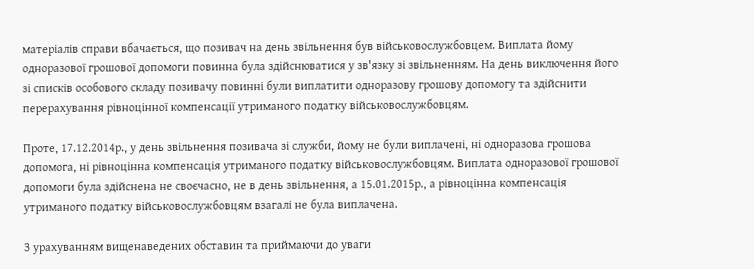матеріалів справи вбачається, що позивач на день звільнення був військовослужбовцем. Виплата йому одноразової грошової допомоги повинна була здійснюватися у зв'язку зі звільненням. На день виключення його зі списків особового складу позивачу повинні були виплатити одноразову грошову допомогу та здійснити перерахування рівноцінної компенсації утриманого податку військовослужбовцям.

Проте, 17.12.2014р., у день звільнення позивача зі служби, йому не були виплачені, ні одноразова грошова допомога, ні рівноцінна компенсація утриманого податку військовослужбовцям. Виплата одноразової грошової допомоги була здійснена не своєчасно, не в день звільнення, а 15.01.2015р., а рівноцінна компенсація утриманого податку військовослужбовцям взагалі не була виплачена.

З урахуванням вищенаведених обставин та приймаючи до уваги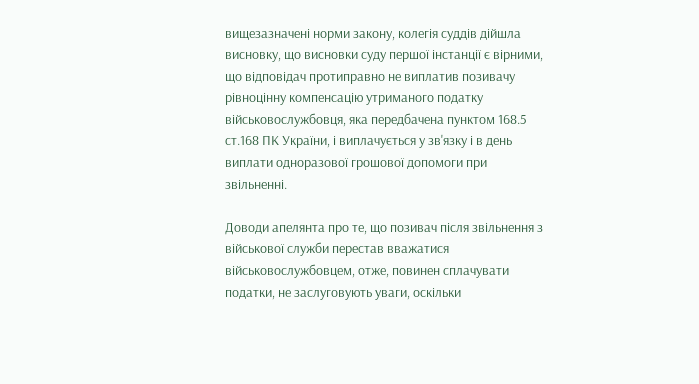вищезазначені норми закону, колегія суддів дійшла висновку, що висновки суду першої інстанції є вірними, що відповідач протиправно не виплатив позивачу рівноцінну компенсацію утриманого податку військовослужбовця, яка передбачена пунктом 168.5 ст.168 ПК України, і виплачується у зв'язку і в день виплати одноразової грошової допомоги при звільненні.

Доводи апелянта про те, що позивач після звільнення з військової служби перестав вважатися військовослужбовцем, отже, повинен сплачувати податки, не заслуговують уваги, оскільки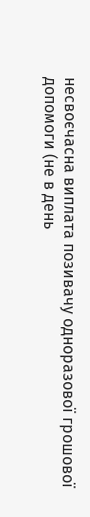несвоєчасна виплата позивачу одноразової грошової допомоги (не в день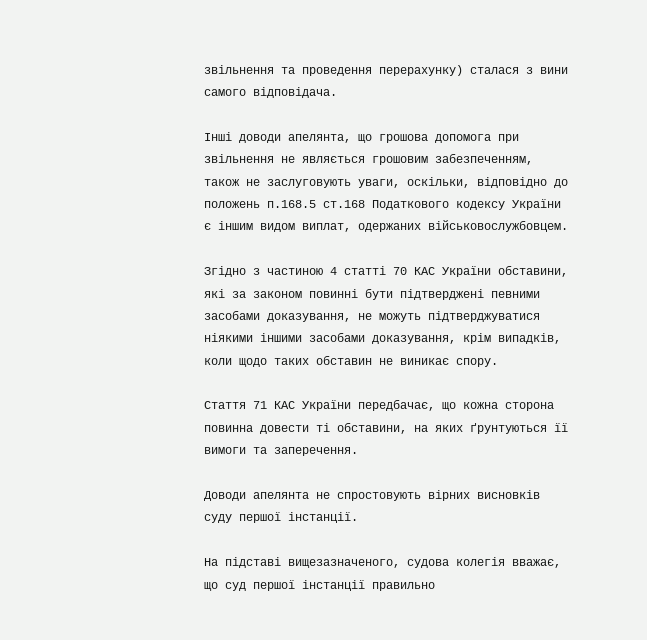звільнення та проведення перерахунку) сталася з вини самого відповідача.

Інші доводи апелянта, що грошова допомога при звільнення не являється грошовим забезпеченням, також не заслуговують уваги, оскільки, відповідно до положень п.168.5 ст.168 Податкового кодексу України є іншим видом виплат, одержаних військовослужбовцем.

Згідно з частиною 4 статті 70 КАС України обставини, які за законом повинні бути підтверджені певними засобами доказування, не можуть підтверджуватися ніякими іншими засобами доказування, крім випадків, коли щодо таких обставин не виникає спору.

Стаття 71 КАС України передбачає, що кожна сторона повинна довести ті обставини, на яких ґрунтуються її вимоги та заперечення.

Доводи апелянта не спростовують вірних висновків суду першої інстанції.

На підставі вищезазначеного, судова колегія вважає, що суд першої інстанції правильно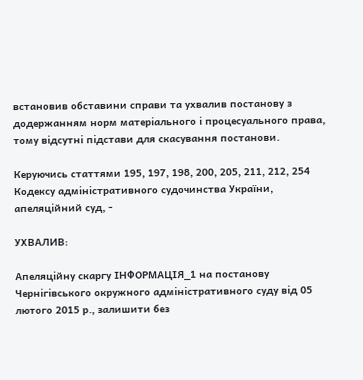встановив обставини справи та ухвалив постанову з додержанням норм матеріального і процесуального права, тому відсутні підстави для скасування постанови.

Керуючись статтями 195, 197, 198, 200, 205, 211, 212, 254 Кодексу адміністративного судочинства України, апеляційний суд, -

УХВАЛИВ:

Апеляційну скаргу ІНФОРМАЦІЯ_1 на постанову Чернігівського окружного адміністративного суду від 05 лютого 2015 р., залишити без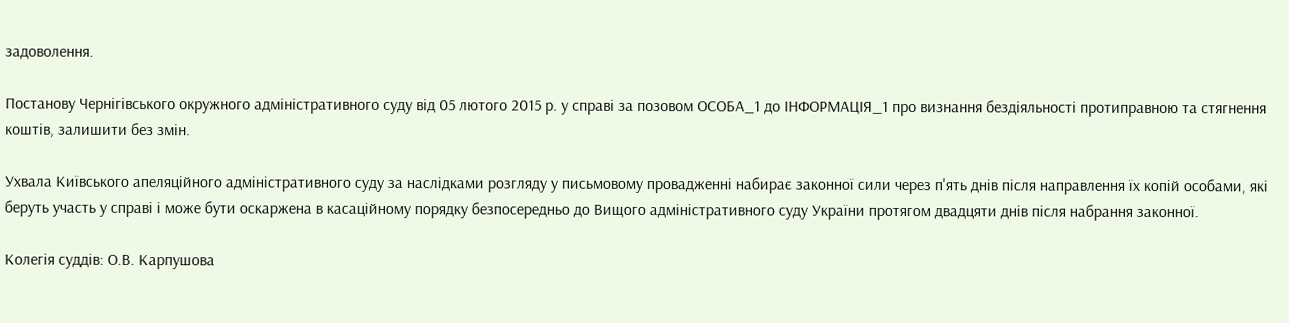задоволення.

Постанову Чернігівського окружного адміністративного суду від 05 лютого 2015 р. у справі за позовом ОСОБА_1 до ІНФОРМАЦІЯ_1 про визнання бездіяльності протиправною та стягнення коштів, залишити без змін.

Ухвала Київського апеляційного адміністративного суду за наслідками розгляду у письмовому провадженні набирає законної сили через п'ять днів після направлення їх копій особами, які беруть участь у справі і може бути оскаржена в касаційному порядку безпосередньо до Вищого адміністративного суду України протягом двадцяти днів після набрання законної.

Колегія суддів: О.В. Карпушова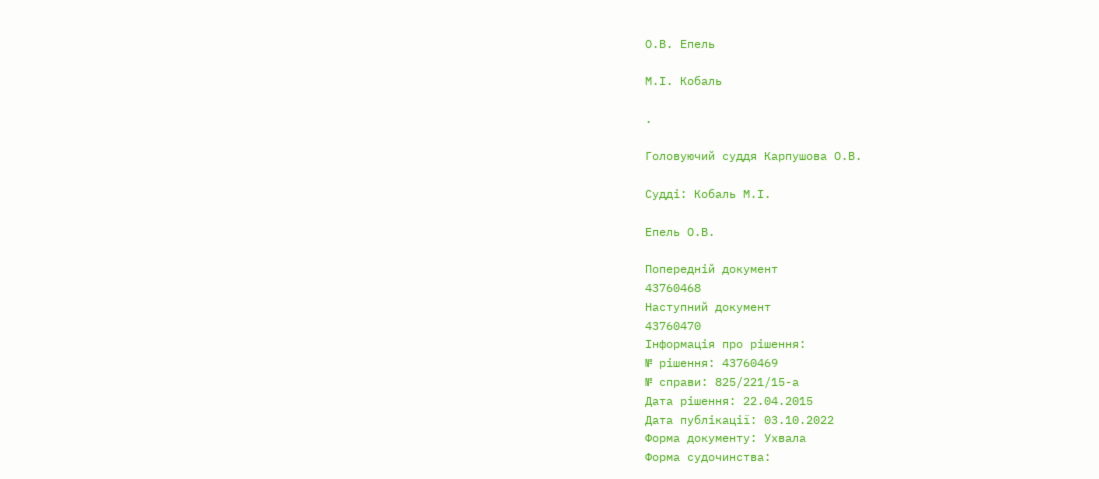О.В. Епель

М.І. Кобаль

.

Головуючий суддя Карпушова О.В.

Судді: Кобаль М.І.

Епель О.В.

Попередній документ
43760468
Наступний документ
43760470
Інформація про рішення:
№ рішення: 43760469
№ справи: 825/221/15-а
Дата рішення: 22.04.2015
Дата публікації: 03.10.2022
Форма документу: Ухвала
Форма судочинства: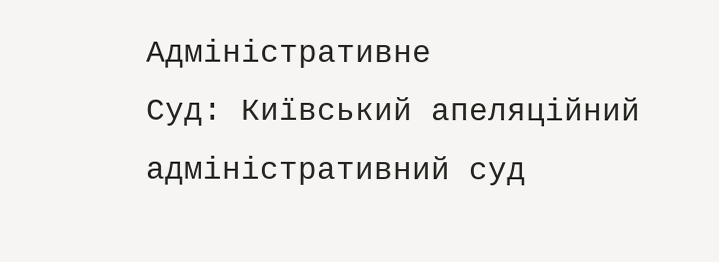Адміністративне
Суд: Київський апеляційний адміністративний суд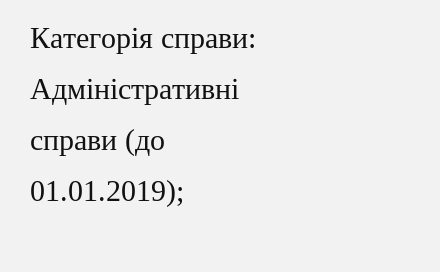Категорія справи: Адміністративні справи (до 01.01.2019);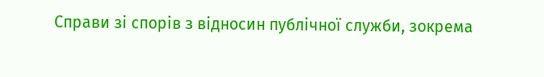Справи зі спорів з відносин публічної служби, зокрема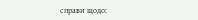справи щодо: